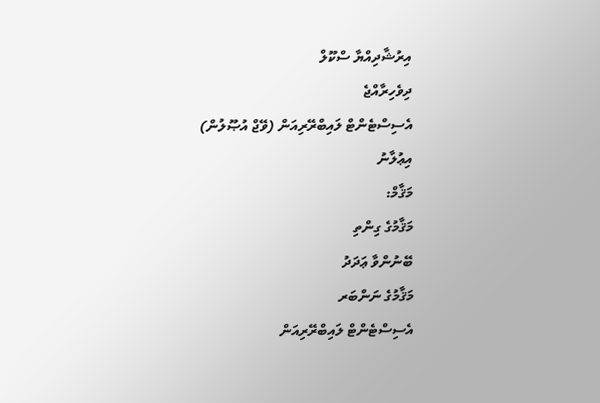އިރުޝާދިއްޔާ ސްކޫލް
ދިވެހިރާއްޖެ
އެސިސްޓެންޓް ލައިބްރޭރިއަން (ވޭޖް އުޞޫލުން)
އިޢުލާނު
މަޤާމް:
މަޤާމުގެ ގިންތި
ބޭނުންވާ ޢަދަދު
މަޤާމުގެ ނަންބަރ
އެސިސްޓެންޓް ލައިބްރޭރިއަން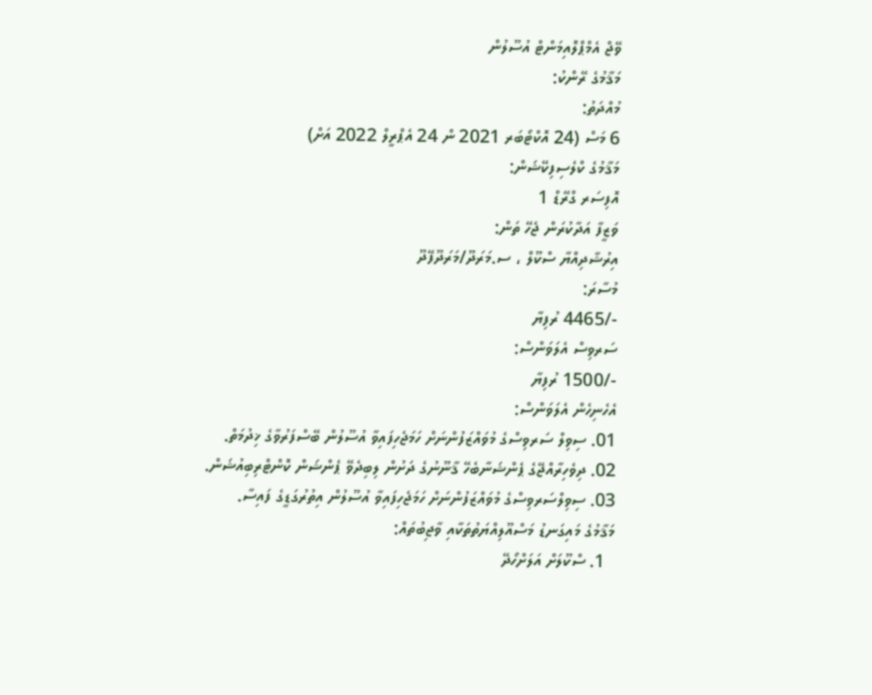ވޭޖް އެމްޕްލޮއިމަންޓް އުސޫލުން
މަޤާމުގެ ރޭންކު:
މުއްދަތު:
6 މަސް (24 އޮކްޓޯބަރ 2021 ން 24 އެޕްރީލް 2022 އަށް)
މަޤާމުގެ ކްލެސިފިކޭޝަން:
އޮފިސަރ ގްރޭޑް 1
ވަޒީފާ އަދާކުރަން ޖެހޭ ތަން:
އިރުޝާދިއްޔާ ސްކޫލް ، ސ.މަރަދޫ/މަރަދޫފޭދޫ
މުސާރަ:
-/4465 ރުފިޔާ
ސަރވިސް އެލަވަންސް:
-/1500 ރުފިޔާ
އެހެނިހެން އެލަވަންސް:
01. ސިވިލް ސަރވިސްގެ މުވައްޒަފުންނަށް ހަމަޖެހިފައިވާ އުސޫލުން ބޭސްފަރުވާގެ ޚިދުމަތް.
02. ދިވެހިރާއްޖޭގެ ޕެންޝަނާބެހޭ ޤާނޫނުގެ ދަށުން ލިބިދެވޭ ޕެންޝަން ކޮންޓްރިބިއުޝަން.
03. ސިވިލްސަރވިސްގެ މުވައްޒަފުންނަށް ހަމަޖެހިފައިވާ އުސޫލުން އިތުރުގަޑީގެ ފައިސާ.
މަޤާމުގެ މައިގަނޑު މަސްއޫލިއްޔަތުތަކާއި ވާޖިބުތައް:
  1. ސްކޫލަށް އަލަށްހޯދޭ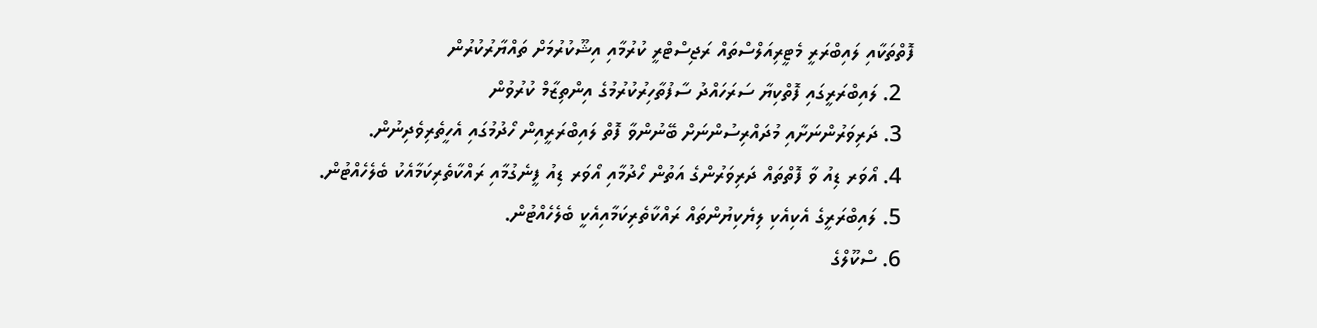ފޮތްތަކާއި ލައިބްރަރީ މެޓީރިއަލްސްތައް ރަޖިސްޓްރީ ކުރުމާއި އިޝޫކުރުމަށް ތައްޔާރުކުރުން
  2. ލައިބްރަރީގައި ފޮތްކިޔާ ސަރަހައްދު ސާފުތާހިރުކުރުމުގެ އިންތިޒާމް ކުރުވުން
  3. ދަރިވަރުންނަށާއި މުދައްރިސުންނަށް ބޭނުންވާ ފޮތް ލައިބްރަރީއިން ހޯދުމުގައި އެހީތެރިވެދިނުން.
  4. އޯވަރ ޑިއު ވާ ފޮތްތައް ދަރިވަރުންގެ އަތުން ހޯދުމާއި އޯވަރ ޑިއު ފީނެގުމާއި ރައްކާތެރިކަމާއެކު ބެލެހެއްޓުން.
  5. ލައިބްރަރީގެ އެކިއެކި ލިޔެކިޔުންތައް ރައްކާތެރިކަމާއިއެކީ ބެލެހެއްޓުން.
  6. ސްކޫލްގެ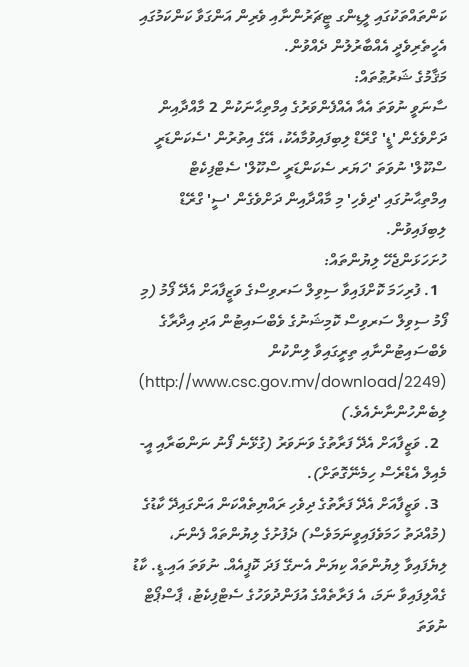ކަންތައްތަކުގައި ލީޑިންގ ޓީޗަރުންނާއި ވެރިން އަންގަވާ ކަންކަމުގައި އެހީތެރިވެދީ އެއްބާރުލުން ދެއްވުން.
މަޤާމުގެ ޝަރުޠުތައް:
ސާނަވީ ނުވަތަ އެއާ އެއްފެންވަރުގެ އިމްތިޙާނަކުން 2 މާއްދާއިން ދަށްވެގެން 'ޑީ' ގްރޭޑް ލިބިފައިވުމާއެކު، އޭގެ އިތުރުން 'ސެކަންޑަރީ ސްކޫލް' ނުވަތަ 'ހަޔަރ ސެކަންޑަރީ ސްކޫލް' ސެޓްފިކެޓް އިމްތިޙާނުގައި 'ދިވެހި' މި މާއްދާއިން ދަށްވެގެން 'ސީ' ގްރޭޑް ލިބިފައިވުން.
ހުށަހަޅަންޖެހޭ ލިޔުންތައް:
  1. ފުރިހަމަ ކޮށްފައިވާ ސިވިލް ސަރވިސްގެ ވަޒީފާއަށް އެދޭ ފޯމު (މި ފޯމު ސިވިލް ސަރވިސް ކޮމިޝަނުގެ ވެބްސައިޓުން އަދި އިދާރާގެ ވެބްސައިޓުންނާއި ތިރީގައިވާ ލިންކުން (http://www.csc.gov.mv/download/2249) ލިބެންހުންނާނެއެވެ.)
  2. ވަޒީފާއަށް އެދޭ ފަރާތުގެ ވަނަވަރު (ގުޅޭނެ ފޯނު ނަންބަރާއި އީ-މެއިލް އެޑްރެސް ހިމެނޭގޮތަށް).
  3. ވަޒީފާއަށް އެދޭ ފަރާތުގެ ދިވެހި ރައްޔިތެއްކަން އަންގައިދޭ ކާޑުގެ (މުއްދަތު ހަމަވެފައިވީނަމަވެސް) ދެފުށުގެ ލިޔުންތައް ފެންނަ، ލިޔެފައިވާ ލިޔުންތައް ކިޔަން އެނގޭ ފަދަ ކޮޕީއެއް. ނުވަތަ އައި.ޑީ. ކާޑު ގެއްލިފައިވާ ނަމަ، އެ ފަރާތެއްގެ އުފަންދުވަހުގެ ސެޓްފިކެޓު، ޕާސްޕޯޓް ނުވަތަ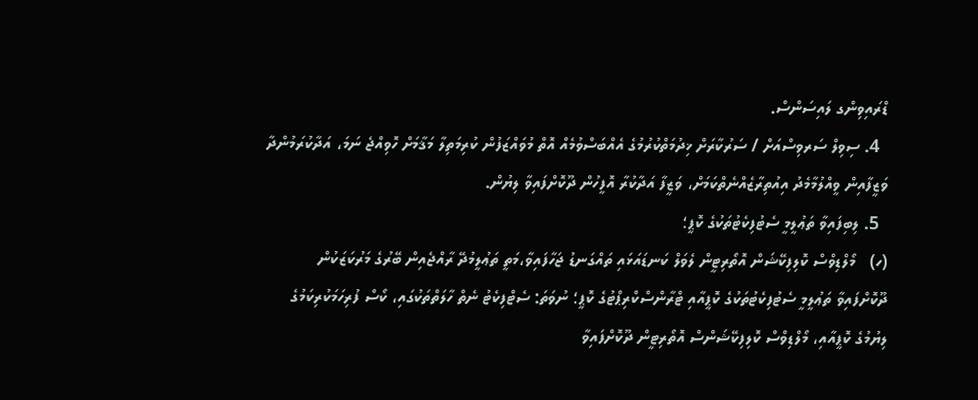ޑްރައިވިންގ ލައިސަންސް.
  4. ސިވިލް ސަރވިސްއަށް / ސަރުކާރަށް ޚިދުމަތްކުރުމުގެ އެއްބަސްވުމެއް އޮތް މުވައްޒަފުން ކުރިމަތިލާ މަޤާމަށް ހޮވިއްޖެ ނަމަ، އަދާކުރަމުންދާ ވަޒީފާއިން ވީއްލުމާމެދު އިއުތިރާޒެއްނެތްކަމަށް، ވަޒީފާ އަދާކުރާ އޮފީހުން ދޫކޮށްފައިވާ ލިޔުން.
  5. ލިބިފައިވާ ތަޢުލީމީ ސެޓުފިކެޓުތަކުގެ ކޮޕީ؛
(ހ)   މޯލްޑިވްސް ކޮލިފިކޭޝަން އޮތޯރިޓީން ލެވަލް ކަނޑައަޅައި ތައްގަނޑު ޖަހާފައިވާ،މަތީ ތަޢުލީމުދޭ ރާއްޖެއިން ބޭރުގެ މަރުކަޒަކުން ދޫކޮށްފައިވާ ތަޢުލީމީ ސެޓުފިކެޓުތަކުގެ ކޮޕީއާއި ޓްރާންސްކްރިޕްޓުގެ ކޮޕީ؛ ނުވަތަ: ސެޓްފިކެޓު ނެތް ހާލަތްތަކުގައި، ކޯސް ފުރިހަމަކުރިކަމުގެ ލިޔުމުގެ ކޮޕީއާއި، މޯލްޑިވްސް ކޮލިފިކޭޝަންސް އޮތޯރިޓީން ދޫކޮށްފައިވާ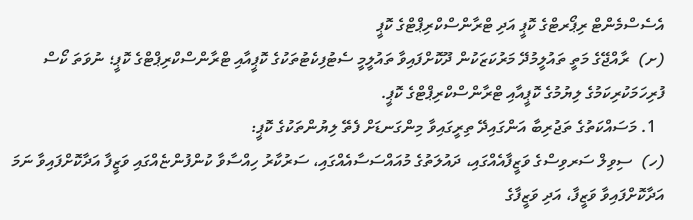އެސެސްމެންޓް ރިޕޯރޓްގެ ކޮޕީ އަދި ޓްރާންސްކްރިޕްޓްގެ ކޮޕީ
(ށ)  ރާއްޖޭގެ މަތީ ތައުލީމުދޭ މަރުކަޒަކުން ދޫކޮށްފައިވާ ތައުލީމީ ސެޓުފިކެޓުތަކުގެ ކޮޕީއާއި ޓްރާންސްކްރިޕްޓްގެ ކޮޕީ؛ ނުވަތަ ކޯސް ފުރިހަމަކުރިކަމުގެ ލިޔުމުގެ ކޮޕީއާއި ޓްރާންސްކްރިޕްޓްގެ ކޮޕީ.
  1. މަސައްކަތުގެ ތަޖުރިބާ އަންގައިދޭ ތިރީގައިވާ މިންގަނޑަށް ފެތޭ ލިޔުންތަކުގެ ކޮޕީ:
(ހ)  ސިވިލް ސަރވިސްގެ ވަޒީފާއެއްގައި، ދައުލަތުގެ މުއައްސަސާއެއްގައި، ސަރުކާރު ހިއްސާވާ ކުންފުންޏެއްގައި ވަޒީފާ އަދާކޮށްފައިވާ ނަމަ އަދާކޮށްފައިވާ ވަޒީފާ، އަދި ވަޒީފާގެ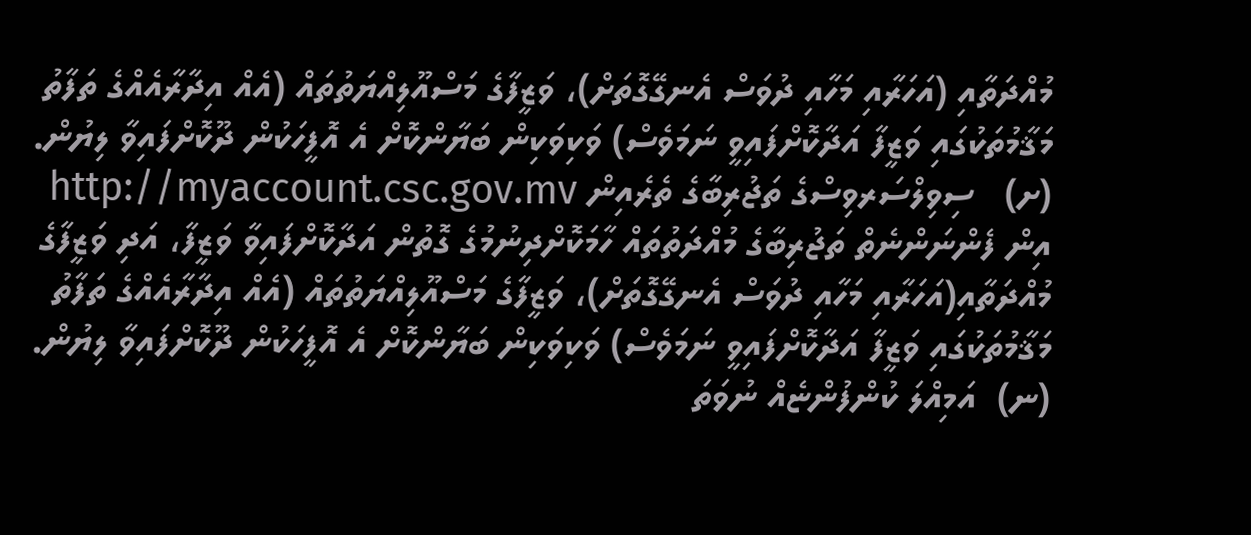މުއްދަތާއި (އަހަރާއި މަހާއި ދުވަސް އެނގޭގޮތަށް)، ވަޒީފާގެ މަސްއޫލިއްޔަތުތައް (އެއް އިދާރާއެއްގެ ތަފާތު މަޤާމުތަކުގައި ވަޒީފާ އަދާކޮށްފައިވީ ނަމަވެސް) ވަކިވަކިން ބަޔާންކޮށް އެ އޮފީހަކުން ދޫކޮށްފައިވާ ލިޔުން.
(ށ)   ސިވިލްސަރވިސްގެ ތަޖުރިބާގެ ތެރެއިން http://myaccount.csc.gov.mv  އިން ފެންނަންނެތް ތަޖުރިބާގެ މުއްދަތުތައް ހާމަކޮށްދިނުމުގެ ގޮތުން އަދާކޮށްފައިވާ ވަޒީފާ، އަދި ވަޒީފާގެ މުއްދަތާއި(އަހަރާއި މަހާއި ދުވަސް އެނގޭގޮތަށް)، ވަޒީފާގެ މަސްއޫލިއްޔަތުތައް (އެއް އިދާރާއެއްގެ ތަފާތު މަޤާމުތަކުގައި ވަޒީފާ އަދާކޮށްފައިވީ ނަމަވެސް) ވަކިވަކިން ބަޔާންކޮށް އެ އޮފީހަކުން ދޫކޮށްފައިވާ ލިޔުން.
(ނ)  އަމިއްލަ ކުންފުންޏެއް ނުވަތަ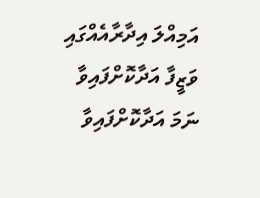އަމިއްލަ އިދާރާއެއްގައި ވަޒީފާ އަދާކޮށްފައިވާ ނަމަ އަދާކޮށްފައިވާ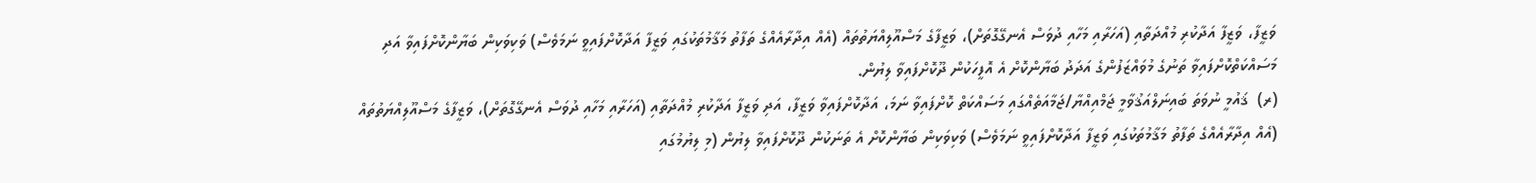ވަޒީފާ، ވަޒީފާ އަދާކުރި މުއްދަތާއި (އަހަރާއި މަހާއި ދުވަސް އެނގޭގޮތަށް)، ވަޒީފާގެ މަސްއޫލިއްޔަތުތައް (އެއް އިދާރާއެއްގެ ތަފާތު މަޤާމުތަކުގައި ވަޒީފާ އަދާކޮށްފައިވީ ނަމަވެސް) ވަކިވަކިން ބަޔާންކޮށްފައިވާ އަދި މަސައްކަތްކޮށްފައިވާ ތަނުގެ މުވައްޒަފުންގެ އަދަދު ބަޔާންކޮށް އެ އޮފީހަކުން ދޫކޮށްފައިވާ ލިޔުން.
(ރ)  ޤައުމީ ނުވަތަ ބައިނަލްއަޤުވާމީ ޖަމްއިއްޔާ/ޖަމާއަތެއްގައި މަސައްކަތް ކޮށްފައިވާ ނަމަ، އަދާކޮށްފައިވާ ވަޒީފާ، އަދި ވަޒީފާ އަދާކުރި މުއްދަތާއި (އަހަރާއި މަހާއި ދުވަސް އެނގޭގޮތަށް)، ވަޒީފާގެ މަސްއޫލިއްޔަތުތައް (އެއް އިދާރާއެއްގެ ތަފާތު މަޤާމުތަކުގައި ވަޒީފާ އަދާކޮށްފައިވީ ނަމަވެސް) ވަކިވަކިން ބަޔާންކޮށް އެ ތަނަކުން ދޫކޮށްފައިވާ ލިޔުން (މި ލިޔުމުގައި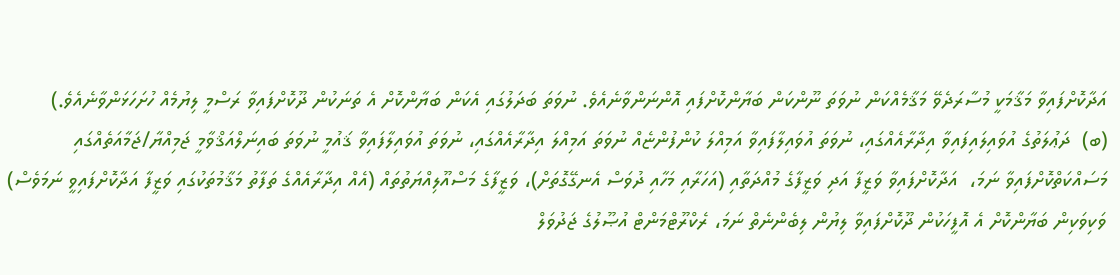އަދާކޮށްފައިވާ މަޤާމަކީ މުސާރަދެވޭ މަޤާމެއްކަން ނުވަތަ ނޫންކަން ބަޔާންކޮށްފައި އޮންނަންވާނެއެވެ. ނުވަތަ ބަދަލުގައި އެކަން ބަޔާންކޮށް އެ ތަނަކުން ދޫކޮށްފައިވާ ރަސްމީ ލިޔުމެއް ހުށަހަޅަންވާނެއެވެ.)
(ބ)  ދަޢުލަތުގެ އުވައިލައިފައިވާ އިދާރާއެއްގައި، ނުވަތަ އުވައިލާފައިވާ އަމިއްލަ ކުންފުންޏެއް ނުވަތަ އަމިއްލަ އިދާރާއެއްގައި، ނުވަތަ އުވައިލާފައިވާ ޤައުމީ ނުވަތަ ބައިނަލްއަޤްވާމީ ޖަމިއްޔާ/ޖަމާއަތެއްގައި މަސައްކަތްކޮށްފައިވާ ނަމަ،  އަދާކޮށްފައިވާ ވަޒީފާ އަދި ވަޒީފާގެ މުއްދަތާއި (އަހަރާއި މަހާއި ދުވަސް އެނގޭގޮތަށް)، ވަޒީފާގެ މަސްއޫލިއްޔަތުތައް (އެއް އިދާރާއެއްގެ ތަފާތު މަޤާމުތަކުގައި ވަޒީފާ އަދާކޮށްފައިވީ ނަމަވެސް) ވަކިވަކިން ބަޔާންކޮށް އެ އޮފީހަކުން ދޫކޮށްފައިވާ ލިޔުން ލިބެންނެތް ނަމަ، ރެކްރޫޓްމަންޓް އުޞޫލުގެ ޖަދުވަލް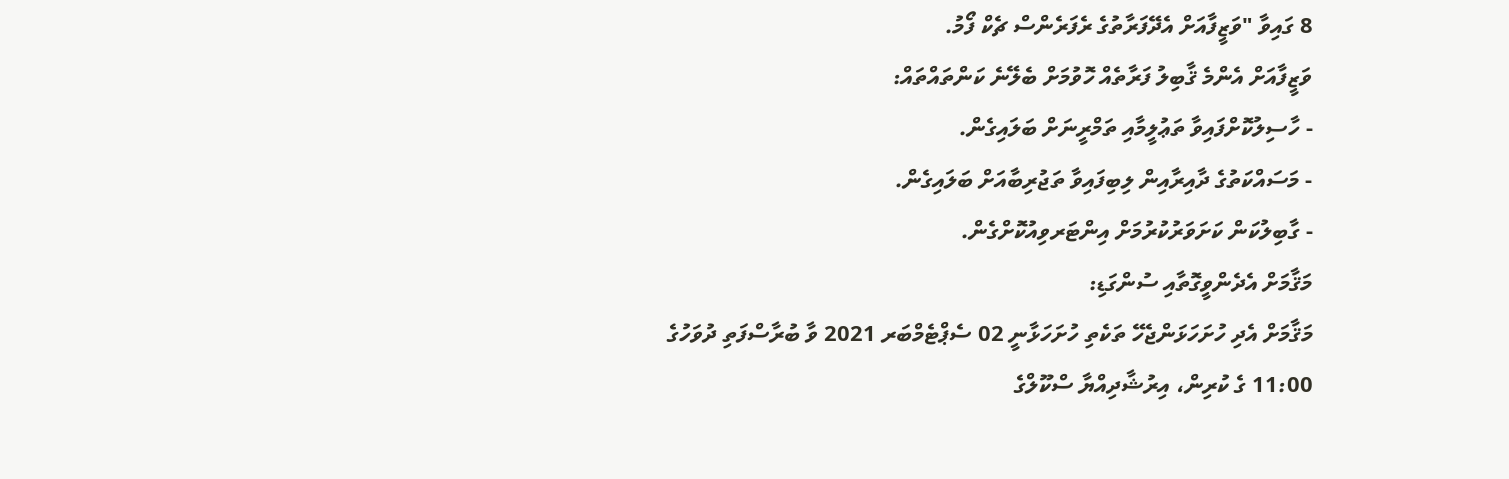8 ގައިވާ "ވަޒީފާއަށް އެދޭފަރާތުގެ ރެފަރެންސް ޗެކް ފޯމު.
ވަޒީފާއަށް އެންމެ ޤާބިލު ފަރާތެއް ހޮވުމަށް ބެލޭނެ ކަންތައްތައް:
- ހާސިލުކޮށްފައިވާ ތަޢުލީމާއި ތަމްރީނަށް ބަލައިގެން.
- މަސައްކަތުގެ ދާއިރާއިން ލިބިފައިވާ ތަޖުރިބާއަށް ބަލައިގެން.
- ގާބިލުކަން ކަށަވަރުކުރުމަށް އިންޓަރވިއުކޮށްގެން.
މަޤާމަށް އެދެންވީގޮތާއި ސުންގަޑި:
މަޤާމަށް އެދި ހުށަހަޅަންޖެހޭ ތަކެތި ހުށަހަޅާނީ 02 ސެޕްޓެމްބަރ 2021 ވާ ބުރާސްފަތި ދުވަހުގެ 11:00 ގެ ކުރިން، އިރުޝާދިއްޔާ ސްކޫލްގެ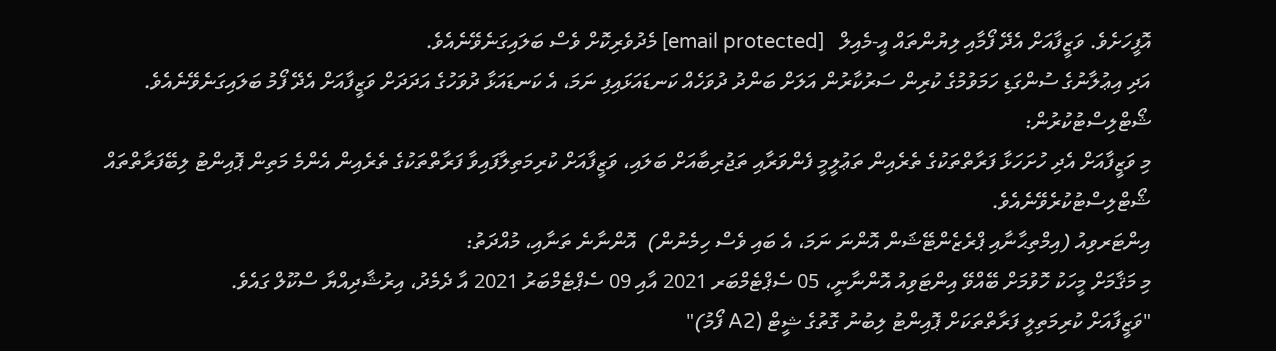އޮފީހަށެވެ. ވަޒީފާއަށް އެދޭ ފޯމާއި ލިޔުންތައް އީ-މެއިލް   [email protected] މެދުވެރިކޮށް ވެސް ބަލައިގަނެވޭނެއެވެ.
އަދި އިޢުލާނުގެ ސުންގަޑި ހަމަވުމުގެ ކުރިން ސަރުކާރުން އަލަށް ބަންދު ދުވަހެއް ކަނޑައަޅައިފި ނަމަ، އެ ކަނޑައަޅާ ދުވަހުގެ އަދަދަށް ވަޒީފާއަށް އެދޭ ފޯމު ބަލައިގަނެވޭނެއެވެ.
ޝޯޓްލިސްޓުކުރުން:
މި ވަޒީފާއަށް އެދި ހުށަހަޅާ ފަރާތްތަކުގެ ތެރެއިން ތަޢުލީމީ ފެންވަރާއި ތަޖުރިބާއަށް ބަލައި، ވަޒީފާއަށް ކުރިމަތިލާފައިވާ ފަރާތްތަކުގެ ތެރެއިން އެންމެ މަތިން ޕޮއިންޓު ލިބޭފަރާތްތައް ޝޯޓްލިސްޓުކުރެވޭނެއެވެ.
އިންޓަރވިއު (އިމްތިޙާނާއި ޕްރެޒެންޓޭޝަން އޮންނަ ނަމަ، އެ ބައި ވެސް ހިމެނުން)  އޮންނާނެ ތަނާއި، މުއްދަތު:
މި މަޤާމަށް މީހަކު ހޮވުމަށް ބޭއްވޭ އިންޓަވިއު އޮންނާނީ، 05 ސެޕްޓެމްބަރ 2021 އާއި 09 ސެޕްޓެމްބަރު 2021 އާ ދެމެދު، އިރުޝާދިއްޔާ ސްކޫލް ގައެވެ.
"ވަޒީފާއަށް ކުރިމަތިލީ ފަރާތްތަކަށް ޕޮއިންޓު ލިބުނު ގޮތުގެ ޝީޓް (A2 ފޯމު)"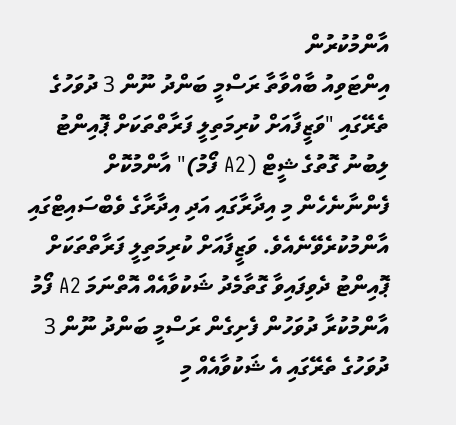އާންމުކުރުން
އިންޓަވިއު ބާއްވާތާ ރަސްމީ ބަންދު ނޫން 3 ދުވަހުގެ ތެރޭގައި "ވަޒީފާއަށް ކުރިމަތިލީ ފަރާތްތަކަށް ޕޮއިންޓު ލިބުނު ގޮތުގެ ޝީޓް (A2 ފޯމު)" އާންމުކޮށް ފެންނާނެހެން މި އިދާރާގައި އަދި އިދާރާގެ ވެބްސައިޓްގައި އާންމުކުރެވޭނެއެވެ. ވަޒީފާއަށް ކުރިމަތިލީ ފަރާތްތަކަށް ޕޮއިންޓު ދެވިފައިވާ ގޮތާމެދު ޝަކުވާއެއް އޮތްނަމަ A2 ފޯމު އާންމުކުރާ ދުވަހުން ފެށިގެން ރަސްމީ ބަންދު ނޫން 3 ދުވަހުގެ ތެރޭގައި އެ ޝަކުވާއެއް މި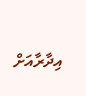އިދާރާއަށް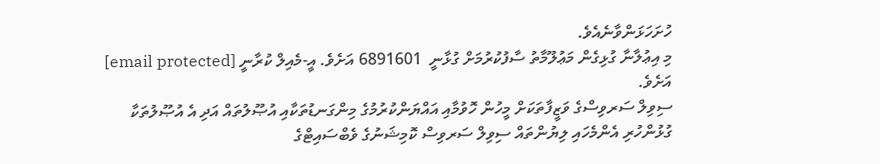ހުށަހަޅަންވާނެއެވެ.
މި އިޢުލާނާ ގުޅިގެން މަޢުލޫމާތު ސާފުކުރުމަށް ގުޅާނީ  6891601 އަށެވެ. އީ-މެއިލް ކުރާނީ [email protected] އަށެވެ.
ސިވިލް ސަރވިސްގެ ވަޒީފާތަކަށް މީހުން ހޮވުމާއި އައްޔަންކުރުމުގެ މިންގަނޑުތަކާއި އުޞޫލުތައް އަދި އެ އުޞޫލުތަކާ ގުޅުންހުރި އެންމެހައި ލިޔުންތައް ސިވިލް ސަރވިސް ކޮމިޝަނުގެ ވެބްސައިޓްގެ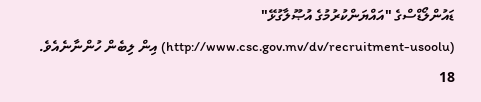ޑައުންލޯޑްސްގެ "އައްޔަންކުރުމުގެ އުޞޫލާގުޅޭ" (http://www.csc.gov.mv/dv/recruitment-usoolu) އިން ލިބެން ހުންނާނެއެވެ.
18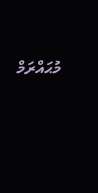މުޙައްރަމް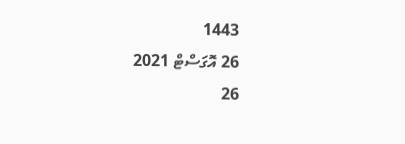1443
26 އޮގަސްޓް 2021
26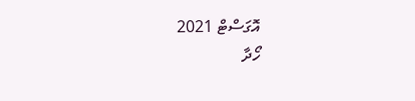އޮގަސްޓް 2021
ހޯދާ